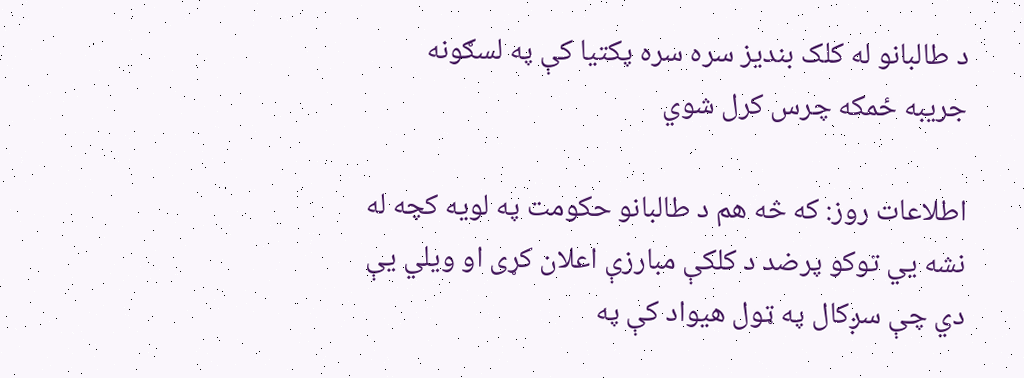د طالبانو له کلک بندیز سره سره پکتیا کې په لسګونه جریبه ځمکه چرس کرل شوي

اطلاعات روز: که څه هم د طالبانو حکومت په لویه کچه له نشه يي توکو پرضد د کلکې مبارزې اعلان کړی او ویلي یې دي چې سږکال په ټول هیواد کې په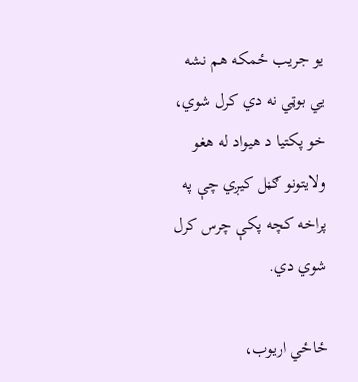یو جریب ځمکه هم نشه يي بوټي نه دي کرل شوي، خو پکتیا د هیواد له هغو ولایتونو ګڼل کیږي چې په پراخه کچه پکې چرس کرل شوي دي.

ځاځي اریوب،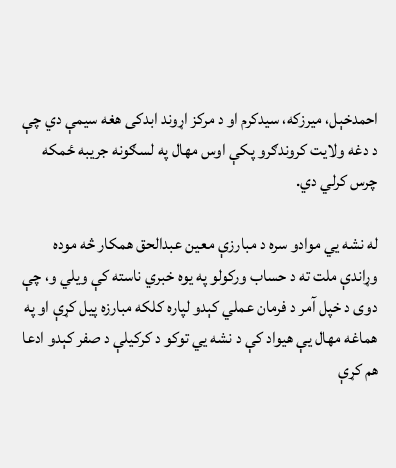احمدخېل، میرزکه، سیدکرم او د مرکز اړوند ابدکی هغه سیمې دي چې د دغه ولایت کروندګرو پکې اوس مهال په لسګونه جریبه ځمکه چرس کرلي دي.

له نشه يي موادو سره د مبارزې معين عبدالحق همكار څه موده وړاندې ملت ته د حساب ورکولو په یوه خبري ناسته کې ویلي و، چې دوی د خپل آمر د فرمان عملي کېدو لپاره کلکه مبارزه پیل کړې او په هماغه مهال یې هیواد کې د نشه يي توکو د کرکیلې د صفر کېدو ادعا هم کړې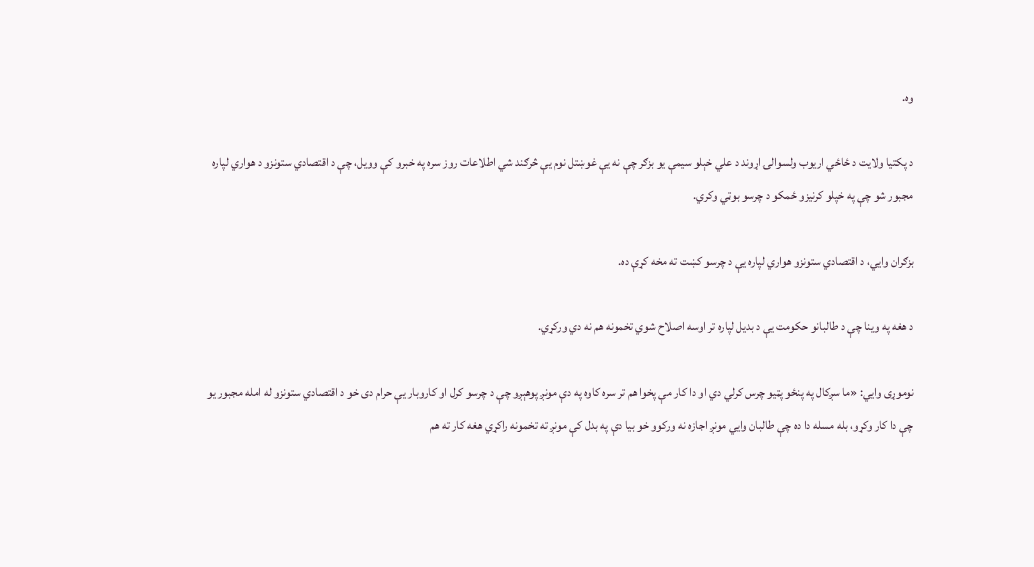وه.

د پکتیا ولایت د ځاځي اریوب ولسوالۍ اړوند د علي خېلو سیمې یو بزګر چې نه یې غوښتل نوم یې څرګند شي اطلاعات روز سره په خبرو کې وویل، چې د اقتصادي ستونزو د هواري لپاره مجبور شو چې په خپلو کرنیزو ځمکو د چرسو بوټي وکري.

بزګران وایي، د اقتصادي ستونزو هواري لپاره یې د چرسو کښت ته مخه کړې ده.

د هغه په وینا چې د طالبانو حکومت یې د بدیل لپاره تر اوسه اصلاح شوي تخمونه هم نه دي ورکړي.

نوموړی وايي: «ما سږکال په پنځو پټیو چرس کرلي دي او دا کار مې پخوا هم تر سره کاوه په دې مونږ پوهېږو چې د چرسو کرل او کاروبار یې حرام دی خو د اقتصادي ستونزو له امله مجبور یو چې دا کار وکړو، بله مسله دا ده چې طالبان وايي مونږ اجازه نه ورکوو خو بیا دې په بدل کې مونږ ته تخمونه راکړي هغه کار ته هم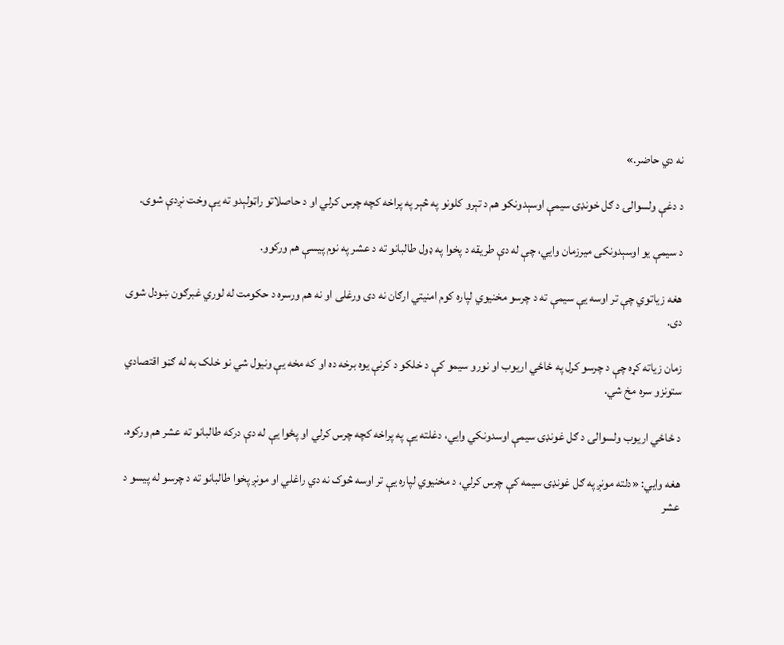نه دي حاضر.»

د دغې ولسوالۍ د ګل خونډۍ سیمې اوسېدونکو هم د تېرو کلونو په څېر په پراخه کچه چرس کرلي او د حاصلاتو راټولېدو ته یې وخت نږدې شوی.

د سیمې یو اوسېدونکی میرزمان وايي، چې له دې طریقه د پخوا په ډول طالبانو ته د عشر په نوم پیسې هم ورکوو.

هغه زیاتوي چې تر اوسه یې سیمې ته د چرسو مخنیوي لپاره کوم امنیتي ارګان نه دی ورغلی او نه هم ورسره د حکومت له لوري غبرګون ښودل شوی دی.

زمان زیاته کړه چې د چرسو کرل په ځاځي اریوب او نورو سیمو کې د خلکو د کرنې یوه برخه ده او که مخه یې ونیول شي نو خلک به له ګڼو اقتصادي ستونزو سره مخ شي.

د ځاځي اریوب ولسوالۍ د ګل غونډۍ سیمې اوسدونکي وایي، دغلته یې په پراخه کچه چرس کرلي او پځوا یې له دې درکه طالبانو ته عشر هم ورکوه.

هغه وايي: «دلته مونږ په ګل غونډۍ سیمه کې چرس کرلي، د مخنیوي لپاره یې تر اوسه څوک نه دي راغلي او مونږ پخوا طالبانو ته د چرسو له پیسو د عشر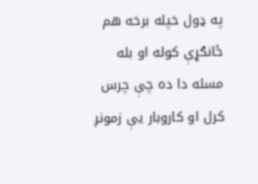په ډول خپله برخه هم ځانګړې کوله او بله مسله دا ده چې چرس کرل او کاروبار یې زمونږ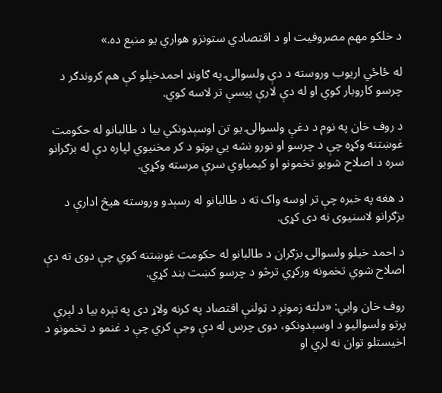د خلکو مهم مصروفیت او د اقتصادي ستونزو هواري یو منبع ده.»

له ځاځي اریوب وروسته د دې ولسوالۍ په ګاونډ احمدخېلو کې هم کروندګر د چرسو کاروبار کوي او له دې لارې پیسې تر لاسه کوي.

د روف خان په نوم د دغې ولسوالۍ یو تن اوسېدونکي بیا د طالبانو له حکومت غوښتنه وکړه چې د چرسو او نورو نشه يي بوټو د کر مخنیوي لپاره دې له بزګرانو سره د اصلاح شویو تخمونو او کیمیاوي سرې مرسته وکړي.

د هغه په خبره چې تر اوسه واک ته د طالبانو له رسېدو وروسته هیڅ ادارې د بزګرانو لاسنیوی نه دی کړی.

د احمد خیلو ولسوالۍ بزګران د طالبانو له حکومت غوښتنه کوي چې دوی ته دې اصلاح شوي تخمونه ورکړي ترڅو د چرسو کښت بند کړي.

روف خان وايي: «دلته زمونږ د ټولنې اقتصاد په کرنه ولاړ دی په تېره بیا د لېرې پرتو ولسوالیو د اوسېدونکو، دوی چرس له دې وجې کري چې د غنمو د تخمونو د اخیستلو توان نه لري او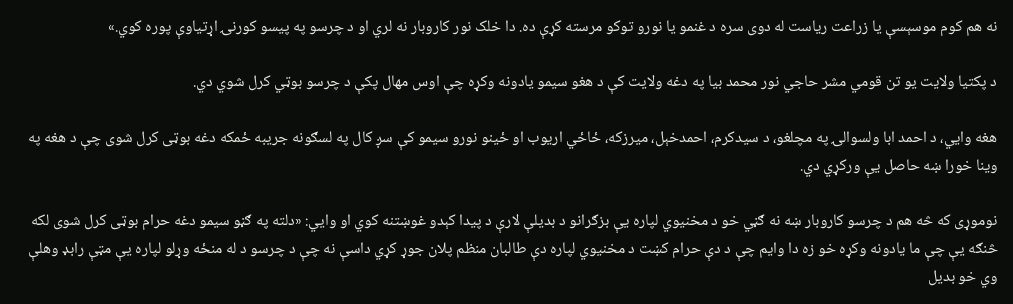نه هم کوم موسېسې یا زراعت ریاست له دوی سره د غنمو یا نورو توکو مرسته کړې ده. دا خلک نور کاروبار نه لري او د چرسو په پیسو کورنۍ اړتیاوې پوره کوي.»

د پکتیا ولایت یو تن قومي مشر حاجي نور محمد بیا په دغه ولایت کې د هغو سیمو یادونه وکړه چې اوس مهال پکې د چرسو بوټي کرل شوي دي.

هغه وايي، د احمد ابا ولسوالۍ په مچلغو، د سیدکرم، احمدخېل، میرزکه، ځاځي اریوب او ځینو نورو سیمو کې سږ کال په لسګونه جریبه ځمکه دغه بوټی کرل شوی چې د هغه په وینا خورا ښه حاصل یې ورکړي دي.

نوموړی که څه هم د چرسو کاروبار ښه نه ګڼي خو د مخنیوي لپاره یې بزګرانو د بدیلې لارې د پیدا کېدو غوښتنه کوي او وايي: «دلته په ګڼو سیمو دغه حرام بوټی کرل شوی لکه څنګه یې چې ما یادونه وکړه خو زه دا وایم چې د دې حرام کښت د مخنیوي لپاره دې طالبان منظم پلان جوړ کړي داسې نه چې د چرسو د له منځه وړلو لپاره یې مټې رابډ وهلې وي خو بدیل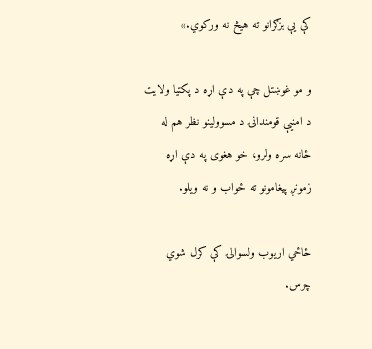کې یې بزګرانو ته هیڅ نه ورکوي.»

و مو غوښتل چې په دې اړه د پکتیا ولایت د امنیې قومندانۍ د مسوولینو نظر هم له ځانه سره ولرو، خو هغوی په دې اړه زمونږ پیغامونو ته ځواب و نه ویلو.

ځاځي اریوب ولسوالۍ کې کرل شوي چرس.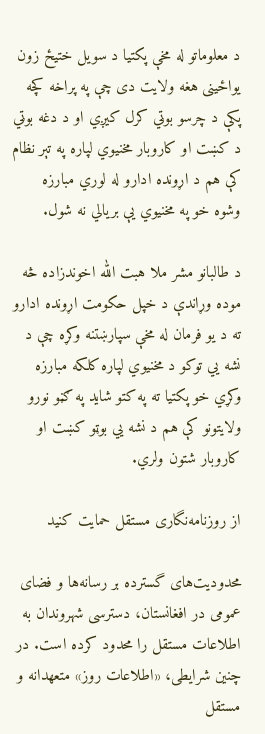د معلوماتو له مخې پکتیا د سویل ختیځ زون یواځینی هغه ولایت دی چې په پراخه کچه پکې د چرسو بوټي کرل کیږي او د دغه بوټي د کښت او کاروبار مخنیوي لپاره په تېر نظام کې هم د اړونده ادارو له لوري مبارزه وشوه خو په مخنیوي یې بریالي نه شول.

د طالبانو مشر ملا هبت الله اخوندزاده څه موده وړاندې د خپل حکومت اړونده ادارو ته د یو فرمان له مخې سپارښتنه وکړه چې د نشه يي توکو د مخنیوي لپاره کلکه مبارزه وکړي خو پکتیا ته په کتو شاید په ګڼو نورو ولایتونو کې هم د نشه يي بوټو کښت او کاروبار شتون ولري.

از روزنامه‌نگاری مستقل حمایت کنید

محدودیت‌های گسترده بر رسانه‌ها و فضای عمومی در افغانستان، دسترسی شهروندان به اطلاعات مستقل را محدود کرده است. در چنین شرایطی، «اطلاعات روز» متعهدانه و مستقل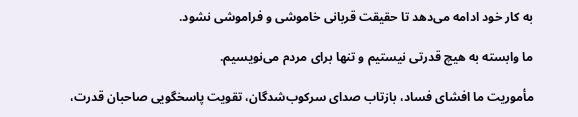به کار خود ادامه می‌دهد تا حقیقت قربانی خاموشی و فراموشی نشود.

ما وابسته به هیچ قدرتی نیستیم و تنها برای مردم می‌نویسیم.

مأموریت ما افشای فساد، بازتاب صدای سرکوب‌شدگان، تقویت پاسخگویی صاحبان قدرت،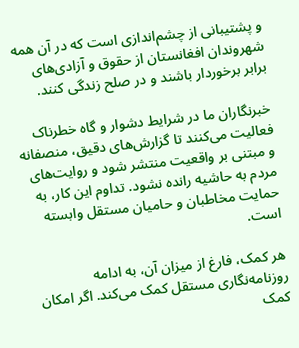و پشتیبانی از چشم‌اندازی است که در آن همه شهروندان افغانستان از حقوق و آزادی‌های برابر برخوردار باشند و در صلح زندگی کنند.

خبرنگاران ما در شرایط دشوار و گاه خطرناک فعالیت می‌کنند تا گزارش‌های دقیق، منصفانه و مبتنی بر واقعیت منتشر شود و روایت‌های مردم به حاشیه رانده نشود. تداوم این کار، به حمایت مخاطبان و حامیان مستقل وابسته است.

هر کمک، فارغ از میزان آن، به ادامه روزنامه‌نگاری مستقل کمک می‌کند. اگر امکان کمک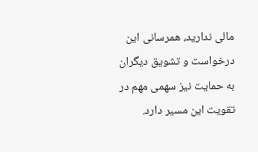مالی ندارید، همرسانی این درخواست و تشویق دیگران به حمایت نیز سهمی مهم در تقویت این مسیر دارد.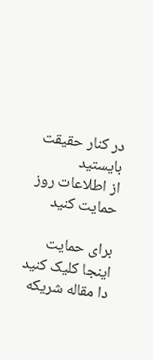در کنار حقیقت بایستید
از اطلاعات روز حمایت کنید

برای حمایت اینجا کلیک کنید
دا مقاله شریکه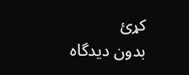کړئ
بدون دیدگاه